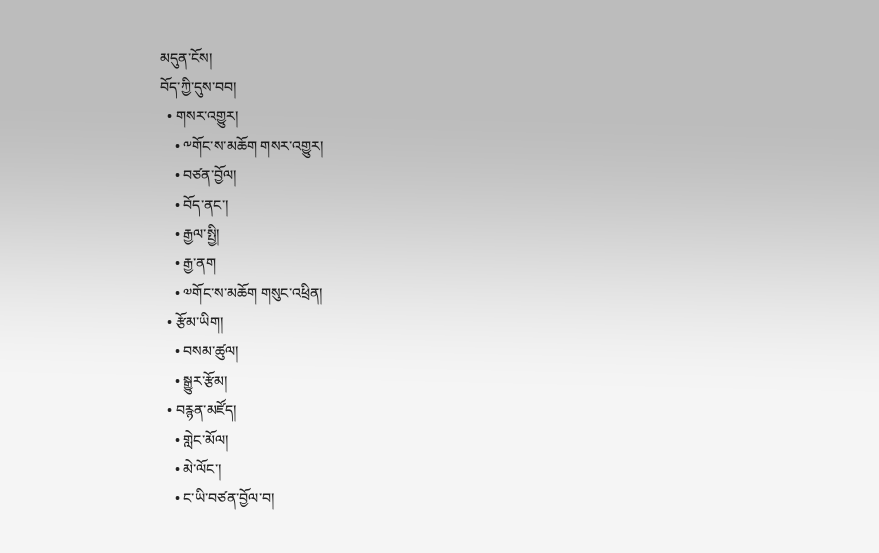མདུན་ངོས།
བོད་ཀྱི་དུས་བབ།
  • གསར་འགྱུར།
    • ༸གོང་ས་མཆོག གསར་འགྱུར།
    • བཙན་བྱོལ།
    • བོད་ནང་།
    • རྒྱལ་སྤྱི།
    • རྒྱ་ནག
    • ༧གོང་ས་མཆོག གསུང་འཕྲིན།
  • རྩོམ་ཡིག།
    • བསམ་ཚུལ།
    • སྒྱུར་རྩོམ།
  • བརྙན་མཛོད།
    • གླེང་མོལ།
    • མེ་ལོང་།
    • ང་ཡི་བཙན་བྱོལ་བ།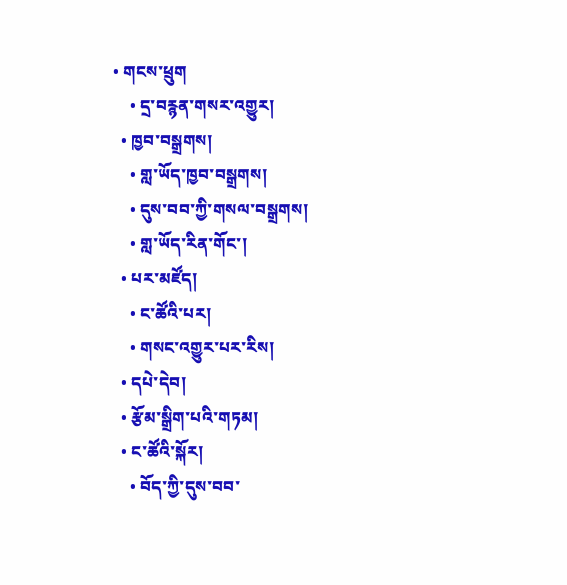• གངས་ཕྲུག
    • དྲ་བརྙན་གསར་འགྱུར།
  • ཁྱབ་བསྒྲགས།
    • གླ་ཡོད་ཁྱབ་བསྒྲགས།
    • དུས་བབ་ཀྱི་གསལ་བསྒྲགས།
    • གླ་ཡོད་རིན་གོང་།
  • པར་མཛོད།
    • ང་ཚོའི་པར།
    • གསང་འགྱུར་པར་རིས།
  • དཔེ་དེབ།
  • རྩོམ་སྒྲིག་པའི་གཏམ།
  • ང་ཚོའི་སྐོར།
    • བོད་ཀྱི་དུས་བབ་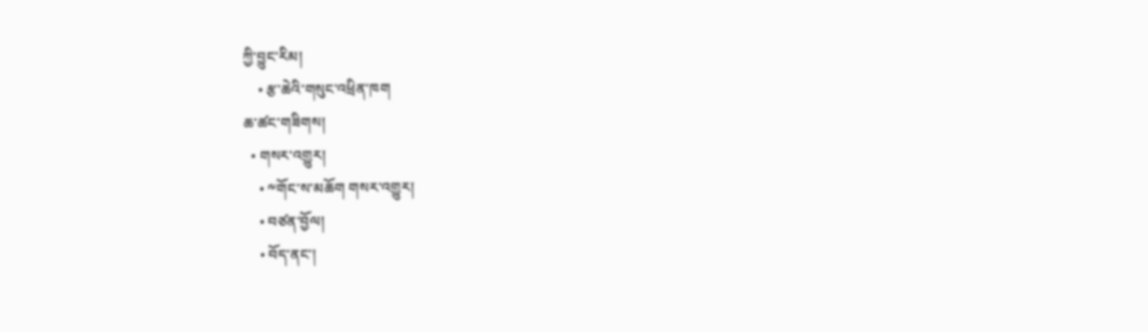ཀྱི་བྱུང་རིམ།
    • རྩ་ཆེའི་གསུང་འཕྲིན་ཁག
ཆ་ཚང་གཟིགས།
  • གསར་འགྱུར།
    • ༸གོང་ས་མཆོག གསར་འགྱུར།
    • བཙན་བྱོལ།
    • བོད་ནང་།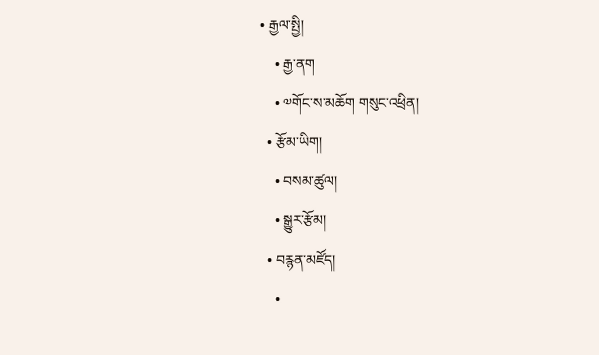• རྒྱལ་སྤྱི།
    • རྒྱ་ནག
    • ༧གོང་ས་མཆོག གསུང་འཕྲིན།
  • རྩོམ་ཡིག།
    • བསམ་ཚུལ།
    • སྒྱུར་རྩོམ།
  • བརྙན་མཛོད།
    •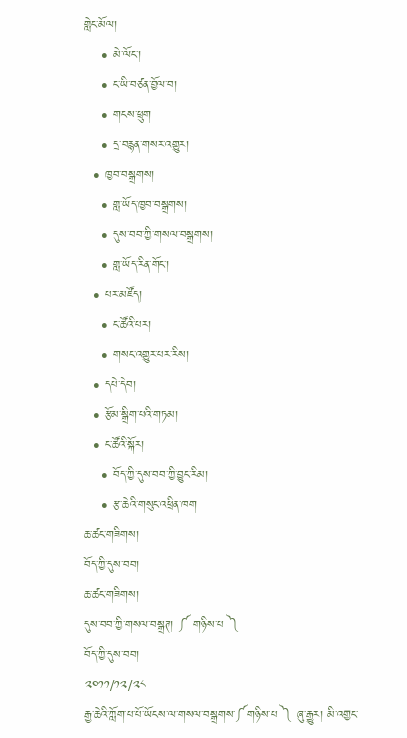གླེང་མོལ།
    • མེ་ལོང་།
    • ང་ཡི་བཙན་བྱོལ་བ།
    • གངས་ཕྲུག
    • དྲ་བརྙན་གསར་འགྱུར།
  • ཁྱབ་བསྒྲགས།
    • གླ་ཡོད་ཁྱབ་བསྒྲགས།
    • དུས་བབ་ཀྱི་གསལ་བསྒྲགས།
    • གླ་ཡོད་རིན་གོང་།
  • པར་མཛོད།
    • ང་ཚོའི་པར།
    • གསང་འགྱུར་པར་རིས།
  • དཔེ་དེབ།
  • རྩོམ་སྒྲིག་པའི་གཏམ།
  • ང་ཚོའི་སྐོར།
    • བོད་ཀྱི་དུས་བབ་ཀྱི་བྱུང་རིམ།
    • རྩ་ཆེའི་གསུང་འཕྲིན་ཁག
ཆ་ཚང་གཟིགས།
བོད་ཀྱི་དུས་བབ།
ཆ་ཚང་གཟིགས།
དུས་བབ་ཀྱི་གསལ་བསྒྲཊ། ༼ གཉིས་པ ༽
བོད་ཀྱི་དུས་བབ།
༢༠༡༡/༡༢/༢༨
རྒྱ་ཆེའི་ཀློག་པ་པོ་ཡོངས་ལ་གསལ་བསྒྲགས་༼གཉིས་པ ༽ ཞུ་རྒྱུར། མི་འགྱང་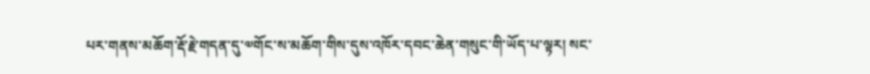པར་གནས་མཆོག་རྡོ་རྗེ་གདན་དུ་༧གོང་ས་མཆོག་གིས་དུས་འཁོར་དབང་ཆེན་གསུང་གི་ཡོད་པ་ལྟར། སང་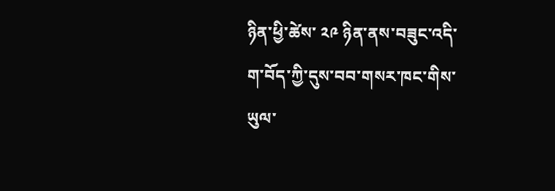ཉིན་ཕྱི་ཚེས་ ༢༩ ཉིན་ནས་བཟུང་འདི་ག་བོད་ཀྱི་དུས་བབ་གསར་ཁང་གིས་ཡུལ་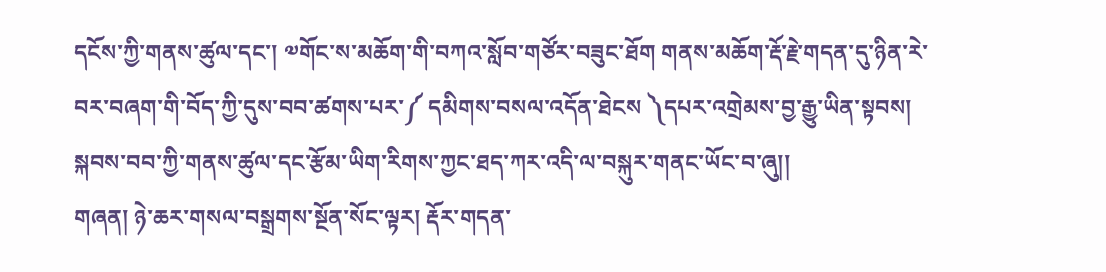དངོས་ཀྱི་གནས་ཚུལ་དང་། ༧གོང་ས་མཆོག་གི་བཀའ་སློབ་གཙོར་བཟུང་ཐོག གནས་མཆོག་རྡོ་རྗེ་གདན་དུ་ཉིན་རེ་བར་བཞག་གི་བོད་ཀྱི་དུས་བབ་ཚགས་པར་༼ དམིགས་བསལ་འདོན་ཐེངས ༽དཔར་འགྲེམས་བྱ་རྒྱུ་ཡིན་སྟབས། སྐབས་བབ་ཀྱི་གནས་ཚུལ་དང་རྩོམ་ཡིག་རིགས་ཀྱང་ཐད་ཀར་འདི་ལ་བསྐུར་གནང་ཡོང་བ་ཞུ།།
གཞན། ཉེ་ཆར་གསལ་བསྒྲགས་སྔོན་སོང་ལྟར། རྡོར་གདན་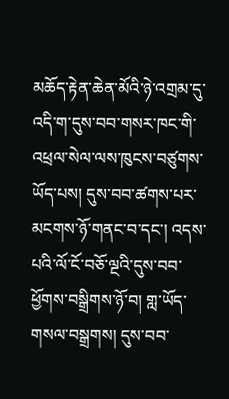མཆོད་རྟེན་ཆེན་མོའི་ཉེ་འགྲམ་དུ་འདི་ག་དུས་བབ་གསར་ཁང་གི་འཕྲལ་སེལ་ལས་ཁུངས་བཙུགས་ཡོད་པས། དུས་བབ་ཚགས་པར་མངགས་ཉོ་གནང་བ་དང་། འདས་པའི་ལོ་ངོ་བཅོ་ལྔའི་དུས་བབ་ཕྱོགས་བསྒྲིགས་ཉོ་བ། གླ་ཡོད་གསལ་བསྒྲགས། དུས་བབ་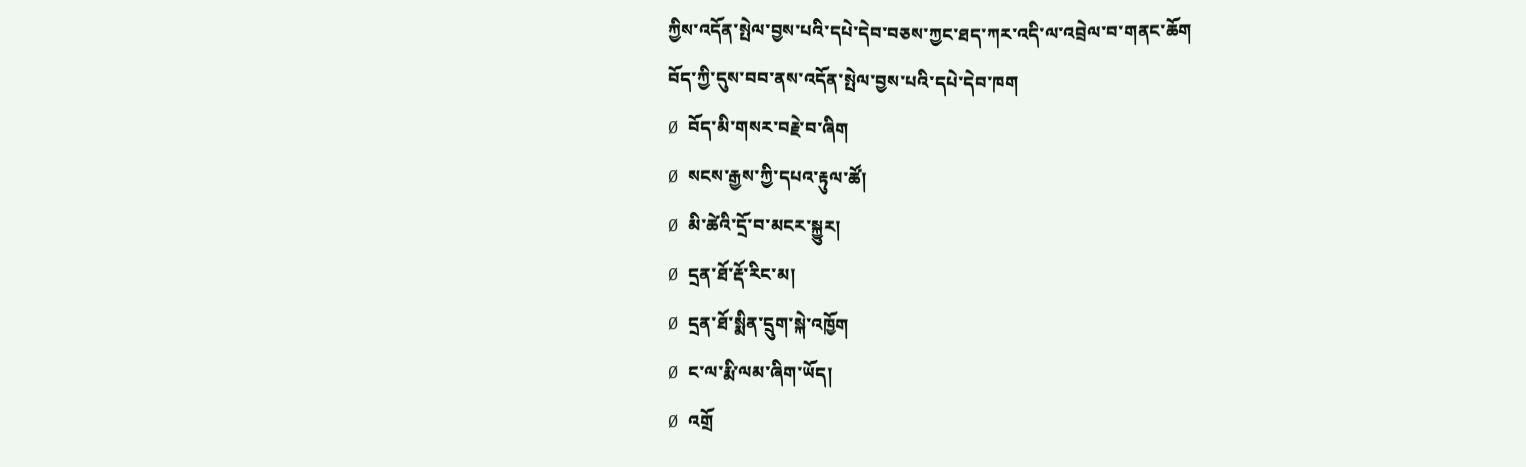ཀྱིས་འདོན་སྤེལ་བྱས་པའི་དཔེ་དེབ་བཅས་ཀྱང་ཐད་ཀར་འདི་ལ་འབྲེལ་བ་གནང་ཆོག
བོད་ཀྱི་དུས་བབ་ནས་འདོན་སྤེལ་བྱས་པའི་དཔེ་དེབ་ཁག
Ø བོད་མི་གསར་བརྗེ་བ་ཞིག
Ø སངས་རྒྱས་ཀྱི་དཔའ་རྟུལ་ཚོ།
Ø མི་ཚེའི་དྲོ་བ་མངར་སྐྱུར།
Ø དྲན་ཐོ་རྡོ་རིང་མ།
Ø དྲན་ཐོ་སྨིན་དྲུག་སྐེ་འཁྱོག
Ø ང་ལ་རྨི་ལམ་ཞིག་ཡོད།
Ø འགྲོ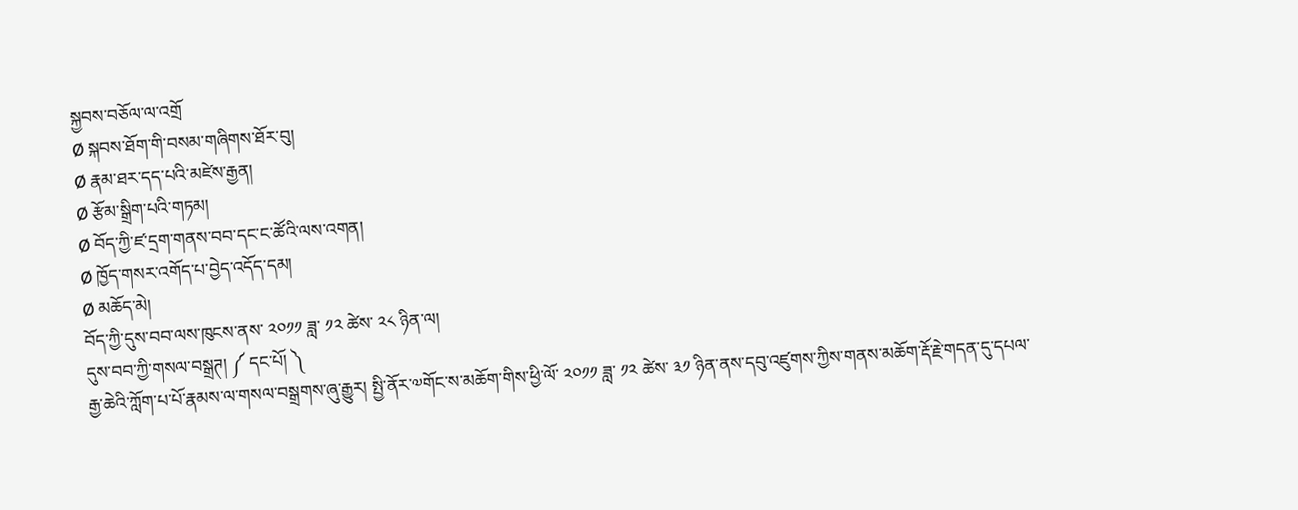སྐྱབས་བཅོལ་ལ་འགྲོ
Ø སྐབས་ཐོག་གི་བསམ་གཞིགས་ཐོར་བུ།
Ø རྣམ་ཐར་དད་པའི་མཛེས་རྒྱན།
Ø རྩོམ་སྒྲིག་པའི་གཏམ།
Ø བོད་ཀྱི་ཛ་དྲག་གནས་བབ་དང་ང་ཚོའི་ལས་འགན།
Ø ཁྱོད་གསར་འགོད་པ་བྱེད་འདོད་དམ།
Ø མཆོད་མེ།
བོད་ཀྱི་དུས་བབ་ལས་ཁུངས་ནས་ ༢༠༡༡ ཟླ་ ༡༢ ཚེས་ ༢༨ ཉིན་ལ།
དུས་བབ་ཀྱི་གསལ་བསྒྲཊ། ༼ དང་པོ། ༽
རྒྱ་ཆེའི་ཀློག་པ་པོ་རྣམས་ལ་གསལ་བསྒྲགས་ཞུ་རྒྱུར། སྤྱི་ནོར་༧གོང་ས་མཆོག་གིས་ཕྱི་ལོ་ ༢༠༡༡ ཟླ་ ༡༢ ཚེས་ ༣༡ ཉིན་ནས་དབུ་འཛུགས་ཀྱིས་གནས་མཆོག་རྡོ་རྗེ་གདན་དུ་དཔལ་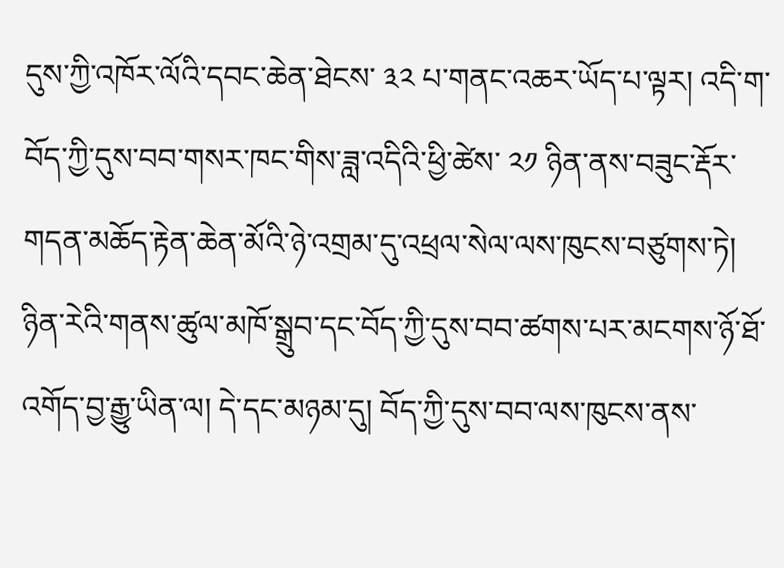དུས་ཀྱི་འཁོར་ལོའི་དབང་ཆེན་ཐེངས་ ༣༢ པ་གནང་འཆར་ཡོད་པ་ལྟར། འདི་ག་བོད་ཀྱི་དུས་བབ་གསར་ཁང་གིས་ཟླ་འདིའི་ཕྱི་ཚེས་ ༢༡ ཉིན་ནས་བཟུང་རྡོར་གདན་མཆོད་རྟེན་ཆེན་མོའི་ཉེ་འགྲམ་དུ་འཕྲལ་སེལ་ལས་ཁུངས་བཙུགས་ཏེ། ཉིན་རེའི་གནས་ཚུལ་མཁོ་སྒྲུབ་དང་བོད་ཀྱི་དུས་བབ་ཚགས་པར་མངགས་ཉོ་ཐོ་འགོད་བྱ་རྒྱུ་ཡིན་ལ། དེ་དང་མཉམ་དུ། བོད་ཀྱི་དུས་བབ་ལས་ཁུངས་ནས་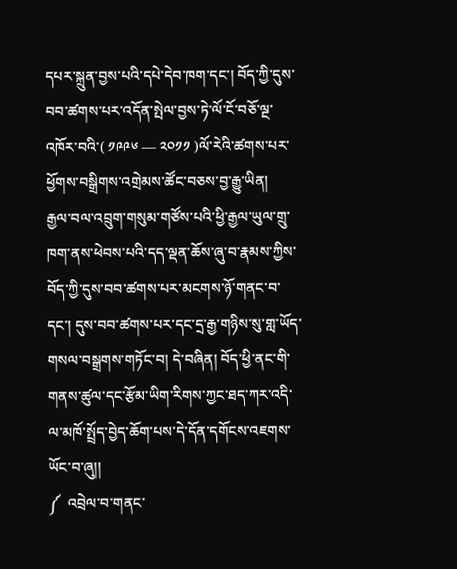དཔར་སྐྲུན་བྱས་པའི་དཔེ་དེབ་ཁག་དང་། བོད་ཀྱི་དུས་བབ་ཚགས་པར་འདོན་སྤེལ་བྱས་ཏེ་ལོ་ངོ་བཅོ་ལྔ་འཁོར་བའི་( ༡༩༩༦ — ༢༠༡༡ )ལོ་རེའི་ཚགས་པར་ཕྱོགས་བསྒྲིགས་འགྲེམས་ཚོང་བཅས་བྱ་རྒྱུ་ཡིན།
རྒྱལ་བལ་འབྲུག་གསུམ་གཙོས་པའི་ཕྱི་རྒྱལ་ཡུལ་གྲུ་ཁག་ནས་ཕེབས་པའི་དད་ལྡན་ཆོས་ཞུ་བ་རྣམས་ཀྱིས་བོད་ཀྱི་དུས་བབ་ཚགས་པར་མངགས་ཉོ་གནང་བ་དང་། དུས་བབ་ཚགས་པར་དང་དྲ་རྒྱ་གཉིས་སུ་གླ་ཡོད་གསལ་བསྒྲགས་གཏོང་བ། དེ་བཞིན། བོད་ཕྱི་ནང་གི་གནས་ཚུལ་དང་རྩོམ་ཡིག་རིགས་ཀྱང་ཐད་ཀར་འདི་ལ་མཁོ་སྤྲོད་བྱེད་ཆོག་པས་དེ་དོན་དགོངས་འཇགས་ཡོང་བ་ཞུ།།
༼  འབྲེལ་བ་གནང་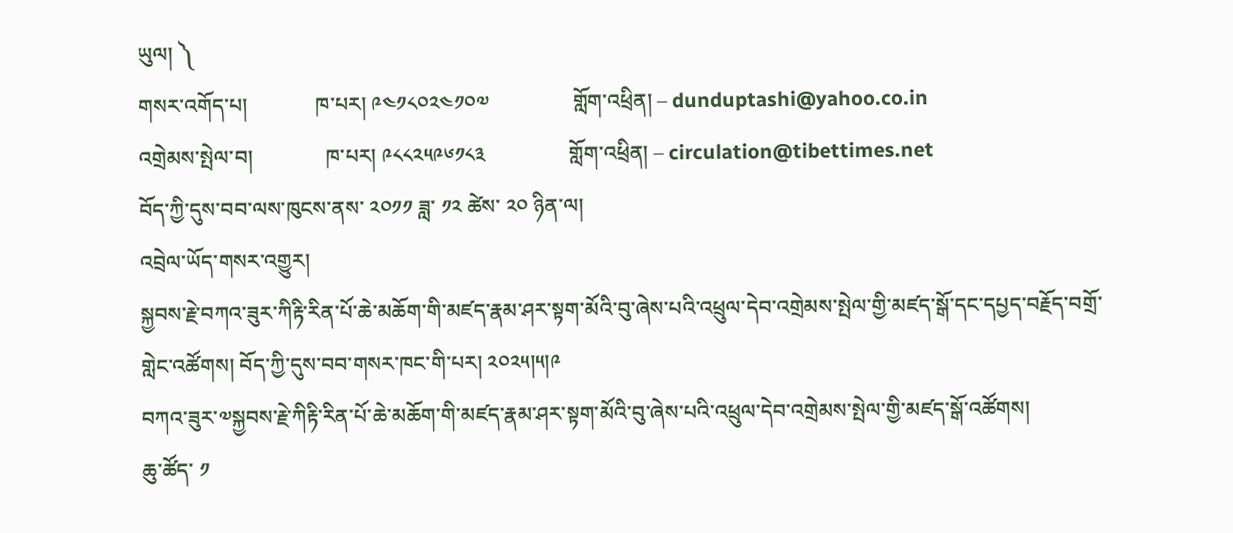ཡུལ། ༽
གསར་འགོད་པ།             ཁ་པར། ༩༤༡༨༠༢༤༡༠༧                གློག་འཕྲིན། – dunduptashi@yahoo.co.in
འགྲེམས་སྤེལ་བ།              ཁ་པར། ༩༨༨༢༥༩༦༡༨༣                གློག་འཕྲིན། – circulation@tibettimes.net
བོད་ཀྱི་དུས་བབ་ལས་ཁུངས་ནས་ ༢༠༡༡ ཟླ་ ༡༢ ཚེས་ ༢༠ ཉིན་ལ།
འབྲེལ་ཡོད་གསར་འགྱུར།
སྐྱབས་རྗེ་བཀའ་ཟུར་ཀིརྟི་རིན་པོ་ཆེ་མཆོག་གི་མཛད་རྣམ་ཤར་སྟག་མོའི་བུ་ཞེས་པའི་འཕྲུལ་དེབ་འགྲེམས་སྤེལ་གྱི་མཛད་སྒོ་དང་དཔྱད་བརྗོད་བགྲོ་གླེང་འཚོགས། བོད་ཀྱི་དུས་བབ་གསར་ཁང་གི་པར། ༢༠༢༥།༥།༩
བཀའ་ཟུར་༧སྐྱབས་རྗེ་ཀིརྟི་རིན་པོ་ཆེ་མཆོག་གི་མཛད་རྣམ་ཤར་སྟག་མོའི་བུ་ཞེས་པའི་འཕྲུལ་དེབ་འགྲེམས་སྤེལ་གྱི་མཛད་སྒོ་འཚོགས།
ཆུ་ཚོད་ ༡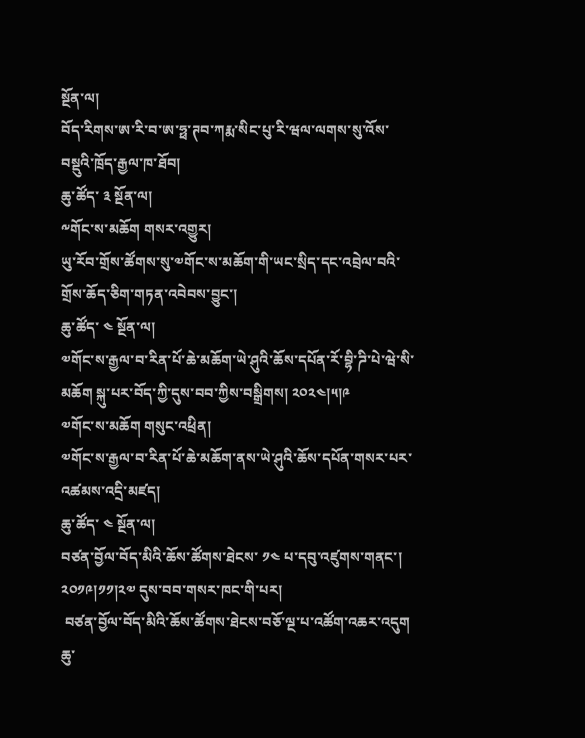སྔོན་ལ།
བོད་རིགས་ཨ་རི་བ་ཨ་ཧྥ་ཊབ་ཀརྨ་སིང་པུ་རི་ཝལ་ལགས་སུ་འོས་བསྡུའི་ཁྲོད་རྒྱལ་ཁ་ཐོབ།
ཆུ་ཚོད་ ༣ སྔོན་ལ།
༸གོང་ས་མཆོག གསར་འགྱུར།
ཡུ་རོབ་གྲོས་ཚོགས་སུ་༧གོང་ས་མཆོག་གི་ཡང་སྲིད་དང་འབྲེལ་བའི་གྲོས་ཆོད་ཅིག་གཏན་འབེབས་བྱུང་།
ཆུ་ཚོད་ ༤ སྔོན་ལ།
༧གོང་ས་རྒྱལ་བ་རིན་པོ་ཆེ་མཆོག་ཡེ་ཤུའི་ཆོས་དཔོན་རོ་བྷི་ཌི་པེ་ཝེ་སི་མཆོག སྐུ་པར་བོད་ཀྱི་དུས་བབ་ཀྱིས་བསྒྲིགས། ༢༠༢༤།༥།༩
༧གོང་ས་མཆོག གསུང་འཕྲིན།
༧གོང་ས་རྒྱལ་བ་རིན་པོ་ཆེ་མཆོག་ནས་ཡེ་ཤུའི་ཆོས་དཔོན་གསར་པར་འཚམས་འདྲི་མཛད།
ཆུ་ཚོད་ ༤ སྔོན་ལ།
བཙན་བྱོལ་བོད་མིའི་ཆོས་ཚོགས་ཐེངས་ ༡༤ པ་དབུ་འཛུགས་གནང་། ༢༠༡༩།༡༡།༢༧ དུས་བབ་གསར་ཁང་གི་པར།
 བཙན་བྱོལ་བོད་མིའི་ཆོས་ཚོགས་ཐེངས་བཅོ་ལྔ་པ་འཚོག་འཆར་འདུག
ཆུ་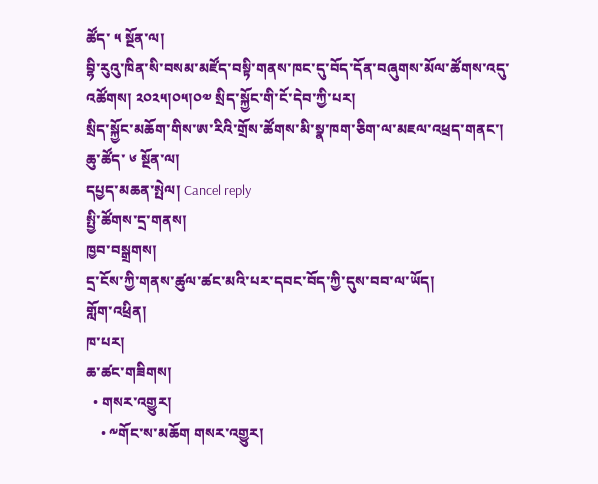ཚོད་ ༥ སྔོན་ལ།
བྷི་རུའུ་ཁིན་སི་བསམ་མཛོད་བསྟི་གནས་ཁང་དུ་བོད་དོན་བཞུགས་མོལ་ཚོགས་འདུ་འཚོགས། ༢༠༢༥།༠༥།༠༧ སྲིད་སྐྱོང་གི་ངོ་དེབ་ཀྱི་པར།
སྲིད་སྐྱོང་མཆོག་གིས་ཨ་རིའི་གྲོས་ཚོགས་མི་སྣ་ཁག་ཅིག་ལ་མཇལ་འཕྲད་གནང་།
ཆུ་ཚོད་ ༦ སྔོན་ལ།
དཔྱད་མཆན་སྤེལ། Cancel reply
སྤྱི་ཚོགས་དྲ་གནས།
ཁྱབ་བསྒྲགས།
དྲ་ངོས་ཀྱི་གནས་ཚུལ་ཚང་མའི་པར་དབང་བོད་ཀྱི་དུས་བབ་ལ་ཡོད།
གློག་འཕྲིན།
ཁ་པར།
ཆ་ཚང་གཟིགས།
  • གསར་འགྱུར།
    • ༸གོང་ས་མཆོག གསར་འགྱུར།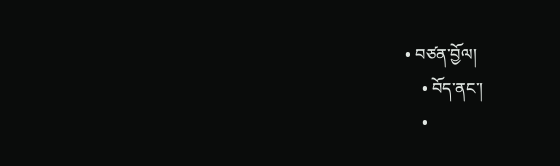• བཙན་བྱོལ།
    • བོད་ནང་།
    •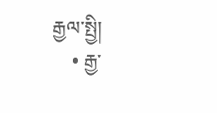རྒྱལ་སྤྱི།
    • རྒྱ་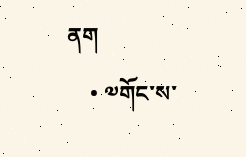ནག
    • ༧གོང་ས་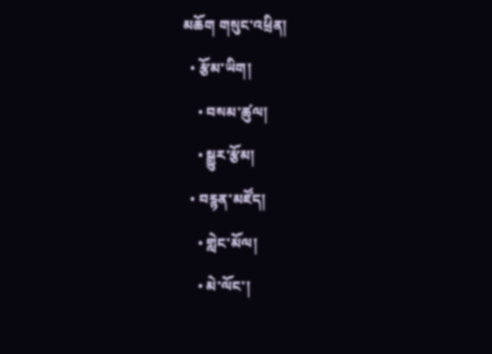མཆོག གསུང་འཕྲིན།
  • རྩོམ་ཡིག།
    • བསམ་ཚུལ།
    • སྒྱུར་རྩོམ།
  • བརྙན་མཛོད།
    • གླེང་མོལ།
    • མེ་ལོང་།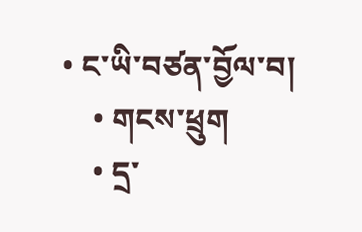• ང་ཡི་བཙན་བྱོལ་བ།
    • གངས་ཕྲུག
    • དྲ་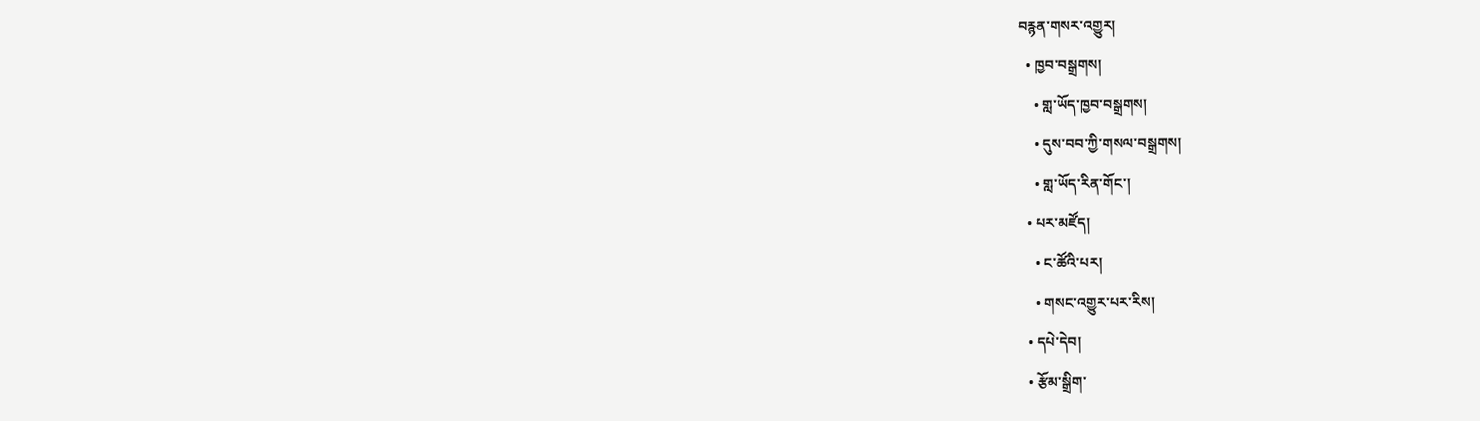བརྙན་གསར་འགྱུར།
  • ཁྱབ་བསྒྲགས།
    • གླ་ཡོད་ཁྱབ་བསྒྲགས།
    • དུས་བབ་ཀྱི་གསལ་བསྒྲགས།
    • གླ་ཡོད་རིན་གོང་།
  • པར་མཛོད།
    • ང་ཚོའི་པར།
    • གསང་འགྱུར་པར་རིས།
  • དཔེ་དེབ།
  • རྩོམ་སྒྲིག་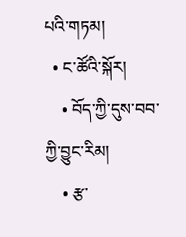པའི་གཏམ།
  • ང་ཚོའི་སྐོར།
    • བོད་ཀྱི་དུས་བབ་ཀྱི་བྱུང་རིམ།
    • རྩ་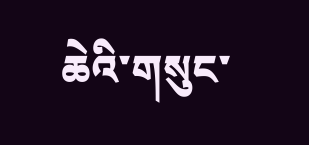ཆེའི་གསུང་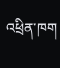འཕྲིན་ཁག